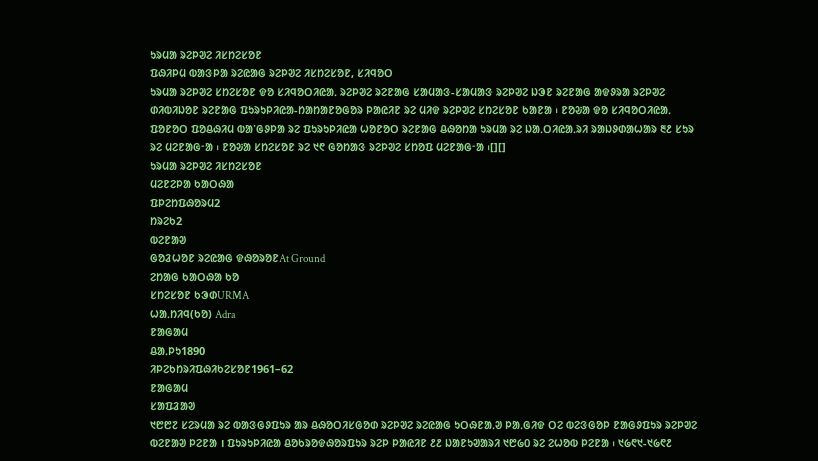ᱩᱨᱢᱟ ᱨᱮᱞᱣᱮ ᱤᱥᱴᱮᱥᱚᱱ
ᱯᱷᱤᱞᱢ ᱵᱟᱝᱞᱟ ᱨᱮᱭᱟᱜ ᱨᱮᱞᱣᱮ ᱤᱥᱴᱮᱥᱚᱱ, ᱥᱤᱧᱚᱛ
ᱩᱨᱢᱟ ᱨᱮᱞᱣᱮ ᱥᱴᱮᱥᱚᱱ ᱫᱚ ᱥᱤᱧᱚᱛᱤᱭᱟᱹ ᱨᱮᱞᱣᱮ ᱨᱮᱱᱟᱜ ᱥᱟᱢᱟᱝ-ᱥᱟᱢᱟᱝ ᱨᱮᱞᱣᱮ ᱡᱳᱱ ᱨᱮᱱᱟᱜ ᱟᱫᱽᱨᱟ ᱨᱮᱞᱣᱮ ᱰᱤᱵᱤᱡᱚᱱ ᱨᱮᱱᱟᱜ ᱯᱩᱨᱩᱞᱤᱭᱟ-ᱴᱟᱴᱟᱱᱚᱜᱚᱨ ᱞᱟᱭᱤᱱ ᱨᱮ ᱢᱤᱫ ᱨᱮᱞᱣᱮ ᱥᱴᱮᱥᱚᱱ ᱠᱟᱱᱟ ᱾ ᱱᱚᱶᱟ ᱫᱚ ᱥᱤᱧᱚᱛᱤᱭᱟᱹ ᱯᱚᱱᱚᱛ ᱯᱚᱪᱷᱤᱢ ᱵᱟᱸᱜᱽᱞᱟ ᱨᱮ ᱯᱩᱨᱩᱞᱤᱭᱟ ᱦᱚᱱᱚᱛ ᱨᱮᱱᱟᱜ ᱪᱷᱚᱴᱟ ᱩᱨᱢᱟ ᱨᱮ ᱡᱟᱹᱛᱤᱭᱟᱹᱨᱤ ᱨᱟᱡᱽᱰᱟᱦᱟᱨ ᱓᱒ ᱥᱩᱨ ᱨᱮ ᱢᱮᱱᱟᱜᱼᱟ ᱾ ᱱᱚᱶᱟ ᱥᱴᱮᱥᱚᱱ ᱨᱮ ᱑᱖ ᱜᱚᱴᱟᱝ ᱨᱮᱞᱣᱮ ᱥᱴᱚᱯ ᱢᱮᱱᱟᱜᱼᱟ ᱾[][]
ᱩᱨᱢᱟ ᱨᱮᱞᱣᱮ ᱤᱥᱴᱮᱥᱚᱱ
ᱢᱮᱱᱮᱞᱟ ᱠᱟᱛᱷᱟ
ᱯᱞᱮᱴᱯᱷᱚᱨᱢ2
ᱴᱨᱮᱠ2
ᱵᱮᱱᱟᱣ
ᱜᱚᱲᱦᱚᱱ ᱨᱮᱭᱟᱜ ᱫᱷᱚᱨᱚᱱAt Ground
ᱮᱴᱟᱜ ᱠᱟᱛᱷᱟ ᱠᱚ
ᱥᱴᱮᱥᱚᱱ ᱠᱳᱰURMA
ᱦᱟᱹᱴᱤᱧ(ᱠᱚ) Adra
ᱱᱟᱜᱟᱢ
ᱪᱟᱹᱞᱩ1890
ᱤᱞᱮᱠᱴᱨᱤᱯᱷᱤᱠᱮᱥᱚᱱ1961–62
ᱱᱟᱜᱟᱢ
ᱥᱟᱯᱲᱟᱣ
᱑᱘᱘᱗ ᱥᱮᱨᱢᱟ ᱨᱮ ᱵᱟᱝᱜᱽᱯᱩᱨ ᱟᱨ ᱪᱷᱚᱛᱤᱥᱜᱚᱰ ᱨᱮᱞᱣᱮ ᱨᱮᱭᱟᱜ ᱩᱛᱷᱱᱟᱹᱣ ᱞᱟᱹᱜᱤᱫ ᱛᱮ ᱵᱮᱝᱜᱚᱞ ᱱᱟᱜᱽᱯᱩᱨ ᱨᱮᱞᱣᱮ ᱵᱮᱱᱟᱣ ᱞᱮᱱᱟ । ᱯᱩᱨᱩᱞᱤᱭᱟ ᱪᱚᱠᱨᱚᱫᱷᱚᱨᱯᱩᱨ ᱨᱮᱞ ᱞᱟᱭᱤᱱ ᱒᱒ ᱡᱟᱱᱩᱣᱟᱨᱤ ᱑᱘᱙᱐ ᱨᱮ ᱮᱦᱚᱵ ᱞᱮᱱᱟ ᱾ ᱑᱙᱖᱑-᱑᱙᱖᱒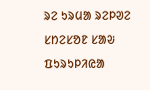ᱨᱮ ᱩᱨᱢᱟ ᱨᱮᱞᱣᱮ ᱥᱴᱮᱥᱚᱱ ᱥᱟᱶ ᱯᱩᱨᱩᱞᱤᱭᱟ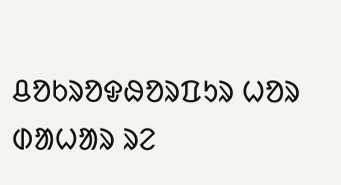ᱪᱚᱠᱨᱚᱫᱷᱚᱨᱯᱩᱨ ᱦᱚᱨ ᱰᱟᱦᱟᱨ ᱨᱮ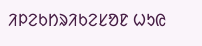ᱤᱞᱮᱠᱴᱨᱤᱠᱮᱥᱚᱱ ᱦᱩᱭ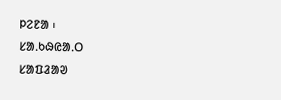ᱞᱮᱱᱟ ᱾
ᱥᱟᱹᱠᱷᱭᱟᱹᱛ
ᱥᱟᱯᱲᱟᱣ